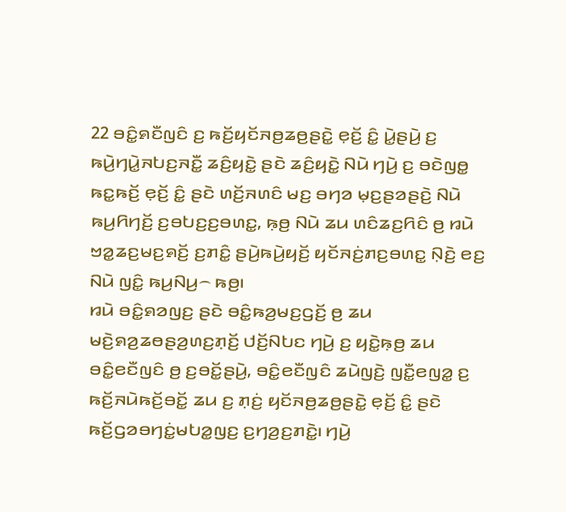22 ꤋꤢꤨ꤭ꤎꤢꤪꤜꤢꤨ ꤢ꤬ ꤒꤢꤩ꤬ꤟꤢꤩꤏꤥ꤬ꤘꤥ꤬ꤔꤢꤧ꤭ ꤕ꤫ꤢꤩ꤬ ꤢꤨ꤭ ꤣꤧ꤭ꤔꤣꤧ꤬ ꤢ꤬ ꤒꤣꤧ꤬ꤚꤣꤧ꤭ꤏꤝꤢ꤬ꤏꤢꤪ꤭ ꤘꤢꤨ꤬ꤟꤢꤧ꤭ ꤔꤢꤧ ꤘꤢꤨ꤬ꤟꤢꤧ꤭ ꤡꤣꤧ ꤚꤣꤧ꤬ ꤢ꤬ ꤋꤢꤧꤜꤥ꤭ ꤒꤢ꤭ꤒꤢꤩ꤬ ꤕ꤫ꤢꤩ꤬ ꤢꤨ꤭ ꤔꤢꤧ ꤛꤢꤩ꤬ꤏꤛꤢꤨ ꤗꤢ꤬ ꤋꤚꤤ ꤗ꤫ꤢ꤬ꤔꤤꤔꤢꤧ꤬ ꤡꤣꤧ ꤒꤣ꤬ꤖꤚꤢꤩ꤬ ꤢ꤬ꤋꤝꤢ꤬ꤢ꤬ꤋꤛꤢ꤭, ꤒ꤫ꤥ꤬ ꤡꤣꤧ ꤘꤣ ꤛꤢꤨꤘꤢ꤬ꤖꤢꤨ ꤥ꤬ ꤙꤣꤧ ꤠꤤ꤭ꤘꤢ꤬ꤗꤢ꤬ꤎꤢꤩ꤬ ꤢ꤬ꤊꤢꤨ꤭ ꤔꤣꤧ꤬ꤒꤣꤧ꤬ꤟꤢꤩ꤬ ꤟꤢꤩꤏꤢꤦ꤬ꤊꤢ꤬ꤋꤛꤢ꤭ ꤡ꤫ꤢꤧ꤬ ꤕꤢ꤬ ꤡꤣꤧ ꤜꤢꤨ꤭ ꤒꤣ꤬ꤡꤣ꤬꤮ ꤒꤥ꤬꤯
ꤙꤣꤧ ꤋꤢꤨ꤭ꤎꤤꤜꤢ꤬ ꤔꤢꤧ ꤋꤢꤨ꤭ꤒꤤ꤬ꤗꤢ꤬ꤞꤢꤩ꤬ ꤥ꤬ ꤘꤣ ꤗꤢꤧ꤬ꤎꤤ꤬ꤘꤥꤔꤤ꤬ꤛꤢ꤬ꤊ꤫ꤢꤩ꤬ ꤓꤢꤩ꤬ꤡꤝꤢ ꤚꤣꤧ꤬ ꤢ꤬ ꤟꤢꤧ꤭ꤒ꤫ꤥ꤬ ꤘꤣ ꤋꤢꤨ꤭ꤕꤢꤪꤜꤢꤨ ꤥ꤬ ꤢ꤬ꤋꤢꤩ꤭ꤔꤣꤧ꤬, ꤋꤢꤨ꤭ꤕꤢꤪꤜꤢꤨ ꤘꤣꤧꤜꤢꤧ꤬ ꤜꤢꤪ꤭ꤕꤜꤤ꤭ ꤢ꤬ ꤒꤢꤩ꤬ꤏꤣꤧꤒꤢꤩ꤬ꤋꤢꤩ꤭ ꤘꤣ ꤢ꤬ ꤊ꤫ꤢꤦ꤬ ꤟꤢꤩꤏꤥ꤬ꤘꤥ꤬ꤔꤢꤧ꤭ ꤕ꤫ꤢꤩ꤬ ꤢꤨ꤭ ꤔꤢꤧ ꤒꤢꤩ꤬ꤞꤤꤋꤚꤢꤦ꤭ꤗꤝꤤ꤭ꤜꤢ꤬ ꤢ꤬ꤚꤤ꤬ꤢ꤬ꤊꤢꤧ꤭꤯ ꤚꤣꤧ꤬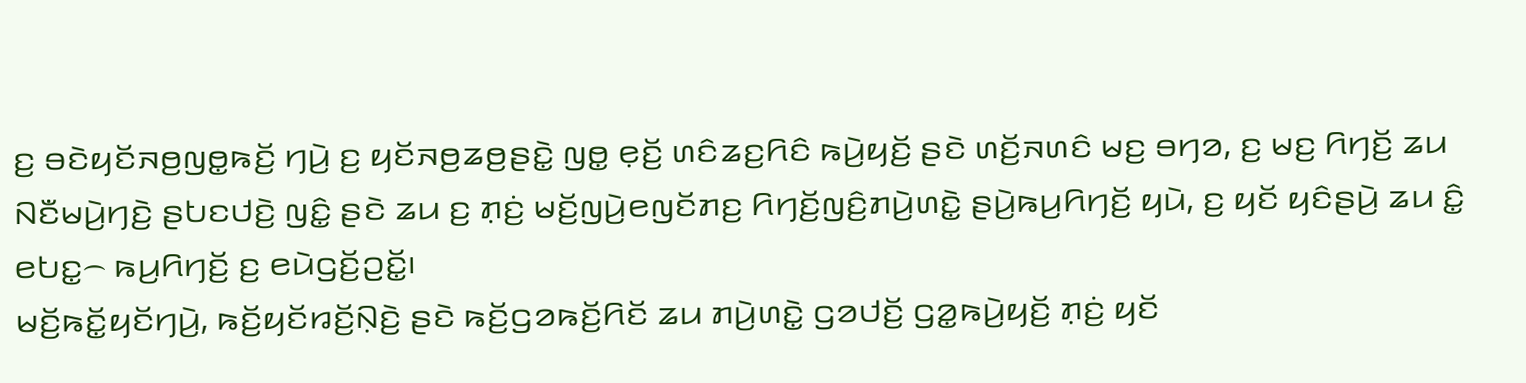ꤢ꤬ ꤋꤢꤧꤟꤢꤩꤏꤥ꤬ꤜꤥ꤭ꤒꤢꤩ꤬ ꤚꤣꤧ꤬ ꤢ꤬ ꤟꤢꤩꤏꤥ꤬ꤘꤥ꤬ꤔꤢꤧ꤭ ꤜꤥ꤭ ꤕ꤫ꤢꤩ꤬ ꤛꤢꤨꤘꤢ꤬ꤖꤢꤨ ꤒꤣꤧ꤬ꤟꤢꤩ꤬ ꤔꤢꤧ ꤛꤢꤩ꤬ꤏꤛꤢꤨ ꤗꤢ꤬ ꤋꤚꤤ, ꤢ꤬ ꤗꤢ꤬ ꤖꤚꤢꤩ꤬ ꤘꤣ ꤡꤢꤪꤗꤣꤧ꤬ꤚꤢꤧ꤬ ꤔꤝꤢꤓꤢꤧ꤬ ꤜꤢꤨ꤭ ꤔꤢꤧ ꤘꤣ ꤢ꤬ ꤊ꤫ꤢꤦ꤬ ꤗꤢꤩ꤬ꤜꤣꤧ꤬ꤕꤜꤢꤩꤊꤢ꤬ ꤖꤚꤢꤩ꤬ꤜꤢꤨ꤬ꤊꤣꤧ꤬ꤛꤢꤧ꤭ ꤔꤣꤧ꤬ꤒꤣ꤬ꤖꤚꤢꤩ꤬ ꤟꤣꤧ, ꤢ꤬ ꤟꤢꤩ ꤟꤢꤨꤔꤣꤧ꤬ ꤘꤣ ꤢꤨ꤭ ꤕꤝꤢ꤭꤮ ꤒꤣ꤬ꤖꤚꤢꤩ꤬ ꤢ꤬ ꤕꤣꤧꤞꤢꤩ꤬ꤑꤢꤩ꤭꤯
ꤗꤢꤩ꤬ꤒꤢꤩ꤭ꤟꤢꤩꤚꤣꤧ꤬, ꤒꤢꤩ꤬ꤟꤢꤩꤙꤢꤩ꤬ꤡ꤫ꤢꤧ꤬ ꤔꤢꤧ ꤒꤢꤩ꤬ꤞꤤꤒꤢꤩ꤬ꤖꤢꤩ ꤘꤣ ꤊꤣꤧ꤬ꤛꤢꤧ꤭ ꤞꤤꤓꤢꤩ꤬ ꤞꤤ꤭ꤒꤣꤧ꤬ꤟꤢꤩ꤬ ꤊ꤫ꤢꤦ꤬ ꤟꤢꤩ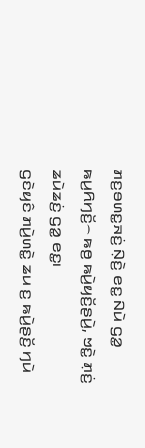ꤊꤢ꤬ꤋꤛꤢ꤭ꤏꤢꤦ꤬ ꤡ꤫ꤢꤧ꤬ ꤕꤢ꤭ ꤡꤣꤧ ꤞꤤ꤭ ꤒꤣ꤬ꤖꤚꤢꤩ꤬꤮ ꤒꤥ꤬ ꤒꤣꤧ꤬ꤟꤢꤩ꤬ꤔꤣꤧ꤬, ꤠꤢꤧ꤭ ꤊ꤫ꤢꤦ꤬ ꤘꤣꤧꤘꤢꤦ꤬ ꤞꤤ꤭ ꤕꤢ꤭꤯
ꤞꤢꤧꤟꤢꤨ ꤊꤣꤧ꤬ꤛꤢꤧ꤭ ꤘꤣ ꤢ꤬ ꤒꤣꤧ꤬ꤔꤢꤩ꤬ ꤚꤣꤧ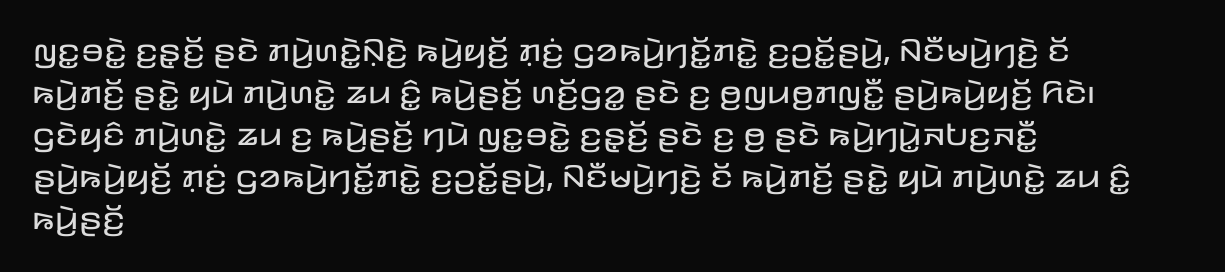ꤜꤢ꤭ꤋꤢꤧ꤭ ꤢ꤬ꤔ꤫ꤢꤩ꤬ ꤔꤢꤧ ꤊꤣꤧ꤬ꤛꤢꤧ꤭ꤡ꤫ꤢꤧ꤬ ꤒꤣꤧ꤬ꤟꤢꤩ꤬ ꤊ꤫ꤢꤦ꤬ ꤞꤤꤒꤣꤧ꤬ꤚꤢꤩ꤭ꤊꤢꤧ꤭ ꤢ꤬ꤑꤢꤩ꤭ꤔꤣꤧ꤬, ꤡꤢꤪꤗꤣꤧ꤬ꤚꤢꤧ꤬ ꤢꤩ ꤒꤣꤧ꤬ꤊꤢꤩ꤬ ꤔꤢꤧ꤭ ꤟꤣꤧ ꤊꤣꤧ꤬ꤛꤢꤧ꤭ ꤘꤣ ꤢꤨ꤭ ꤒꤣꤧ꤬ꤔꤢꤩ꤬ ꤛꤢꤩ꤬ꤞꤤ꤭ ꤔꤢꤧ ꤢ꤬ ꤥ꤬ꤜꤣꤥ꤬ꤊꤜꤢꤪ꤭ ꤔꤣꤧ꤬ꤒꤣꤧ꤬ꤟꤢꤩ꤬ ꤖꤢꤧ꤯ ꤞꤢꤧꤟꤢꤨ ꤊꤣꤧ꤬ꤛꤢꤧ꤭ ꤘꤣ ꤢ꤬ ꤒꤣꤧ꤬ꤔꤢꤩ꤬ ꤚꤣꤧ ꤜꤢ꤭ꤋꤢꤧ꤭ ꤢ꤬ꤔ꤫ꤢꤩ꤬ ꤔꤢꤧ ꤢ꤬ ꤥ꤬ ꤔꤢꤧ ꤒꤣꤧ꤬ꤚꤣꤧ꤭ꤏꤝꤢ꤬ꤏꤢꤪ꤭ ꤔꤣꤧ꤬ꤒꤣꤧ꤬ꤟꤢꤩ꤬ ꤊ꤫ꤢꤦ꤬ ꤞꤤꤒꤣꤧ꤬ꤚꤢꤩ꤭ꤊꤢꤧ꤭ ꤢ꤬ꤑꤢꤩ꤭ꤔꤣꤧ꤬, ꤡꤢꤪꤗꤣꤧ꤬ꤚꤢꤧ꤬ ꤢꤩ ꤒꤣꤧ꤬ꤊꤢꤩ꤬ ꤔꤢꤧ꤭ ꤟꤣꤧ ꤊꤣꤧ꤬ꤛꤢꤧ꤭ ꤘꤣ ꤢꤨ꤭ ꤒꤣꤧ꤬ꤔꤢꤩ꤬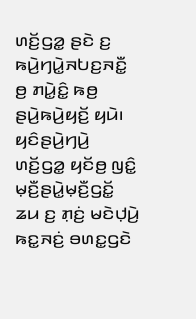ꤛꤢꤩ꤬ꤞꤤ꤭ ꤔꤢꤧ ꤢ꤬ ꤒꤣꤧ꤬ꤚꤣꤧ꤭ꤏꤝꤢ꤬ꤏꤢꤪ꤭ ꤥ꤬ ꤊꤣꤧ꤭ꤢꤨ꤭ ꤒꤥ꤬ ꤔꤣꤧ꤬ꤒꤣꤧ꤬ꤟꤢꤩ꤬ ꤟꤣꤧ꤯
ꤟꤢꤨꤔꤣꤧ꤬ꤚꤣꤧ꤬ ꤛꤢꤩ꤬ꤞꤤ꤭ ꤟꤢꤩꤥ꤬ ꤜꤢꤨ꤭ ꤗ꤫ꤢꤪ꤬ꤔꤣꤧ꤭ꤗ꤫ꤢꤪ꤬ꤞꤢꤩ꤭ ꤘꤣ ꤢ꤬ ꤊ꤫ꤢꤦ꤬ ꤗꤢꤧꤓ꤫ꤣꤧ꤬ ꤒꤢ꤭ꤏꤢꤦ꤬ ꤋꤛꤢ꤭ꤞꤢꤧ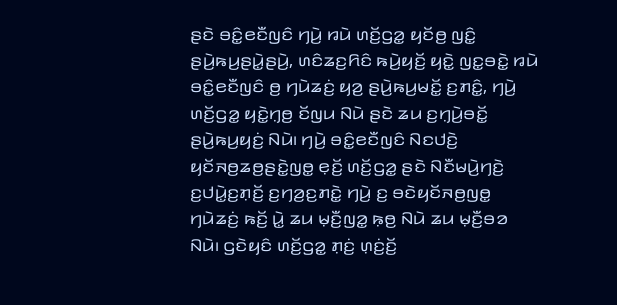ꤔꤢꤧ ꤋꤢꤨ꤭ꤕꤢꤪꤜꤢꤨ ꤚꤣꤧ꤬ ꤙꤣꤧ ꤛꤢꤩ꤬ꤞꤤ꤭ ꤟꤢꤩꤥ꤬ ꤜꤢꤨ꤭ ꤔꤣꤧ꤬ꤒꤣ꤬ꤔꤣꤧ꤭ꤔꤣꤧ꤬, ꤛꤢꤨꤘꤢ꤬ꤖꤢꤨ ꤒꤣꤧ꤬ꤟꤢꤩ꤬ ꤟꤢꤧ꤭ ꤜꤢ꤭ꤋꤢꤧ꤭ ꤙꤣꤧ ꤋꤢꤨ꤭ꤕꤢꤪꤜꤢꤨ ꤥ꤬ ꤚꤣꤧꤘꤢꤦ꤬ ꤟꤤ꤬ ꤔꤣꤧ꤬ꤒꤣ꤬ꤗꤢꤩ꤭ ꤢ꤬ꤊꤢꤨ꤭, ꤚꤣꤧ꤬ ꤛꤢꤩ꤬ꤞꤤ꤭ ꤟꤢꤧ꤭ꤚ꤫ꤥ꤬ ꤢꤩꤜꤣ ꤡꤣꤧ ꤔꤢꤧ ꤘꤣ ꤢ꤬ꤚ꤫ꤣꤧ꤬ꤋꤢꤩ꤭ ꤔꤣꤧ꤬ꤒꤣ꤬ꤟꤢꤦ꤬ ꤡꤣꤧ꤯ ꤚꤣꤧ꤬ ꤋꤢꤨ꤭ꤕꤢꤪꤜꤢꤨ ꤡꤢꤓꤢꤧ꤬ ꤟꤢꤩꤏꤥ꤬ꤘꤥ꤬ꤔꤢꤧ꤭ꤜꤥ꤭ ꤕ꤫ꤢꤩ꤬ ꤛꤢꤩ꤬ꤞꤤ꤭ ꤔꤢꤧ ꤡꤢꤪꤗꤣꤧ꤬ꤚꤢꤧ꤬ ꤢ꤬ꤓꤣꤧ꤭ꤢ꤬ꤊ꤫ꤢꤩ꤬ ꤢ꤬ꤚꤤ꤬ꤢ꤬ꤊꤢꤧ꤭ ꤚꤣꤧ꤬ ꤢ꤬ ꤋꤢꤧꤟꤢꤩꤏꤥ꤬ꤜꤥ꤭ ꤚꤣꤧꤘꤢꤦ꤬ ꤒꤢꤩ꤬ ꤣꤧ꤭ ꤘꤣ ꤗ꤫ꤢꤪ꤬ꤜꤤ꤭ ꤒ꤫ꤥ꤬ ꤡꤣꤧ ꤘꤣ ꤗ꤫ꤢꤪ꤬ꤋꤤ ꤡꤣꤧ꤯ ꤞꤢꤧꤟꤢꤨ ꤛꤢꤩ꤬ꤞꤤ꤭ ꤊ꤫ꤢꤦ꤬ ꤛ꤫ꤢꤦ꤬ꤢꤩ꤬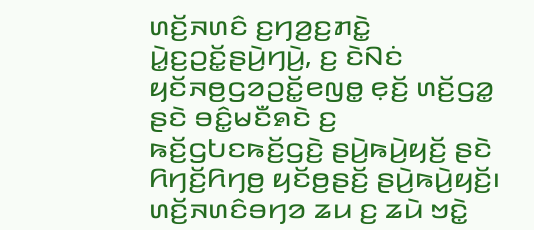ꤛꤢꤩ꤬ꤏꤛꤢꤨ ꤢ꤬ꤚꤤ꤬ꤢ꤬ꤊꤢꤧ꤭ ꤣꤧ꤭ꤢ꤬ꤑꤢꤩ꤭ꤔꤣꤧ꤬ꤚꤣꤧ꤬, ꤢ꤬ ꤢꤧꤡꤢꤦ ꤟꤢꤩꤏꤥ꤬ꤞꤤꤑꤢꤩ꤭ꤕꤜꤥ꤭ ꤕ꤫ꤢꤩ꤬ ꤛꤢꤩ꤬ꤞꤤ꤭ ꤔꤢꤧ ꤋꤢꤨ꤭ꤗꤢꤪꤎꤢꤧ ꤢ꤬ ꤒꤢꤩ꤬ꤞꤝꤢꤒꤢꤩ꤬ꤞꤢꤧ꤬ ꤔꤣꤧ꤬ꤒꤣꤧ꤬ꤟꤢꤩ꤬ ꤔꤢꤧ ꤖꤚꤢꤩ꤬ꤖꤚꤥ꤬ ꤟꤢꤩꤥ꤬ꤔꤢꤩ꤬ ꤔꤣꤧ꤬ꤒꤣꤧ꤬ꤟꤢꤩ꤬꤯
ꤛꤢꤩ꤬ꤏꤛꤢꤨꤋꤚꤤ ꤘꤣ ꤢ꤬ ꤘꤣꤧ ꤠꤢꤧ꤭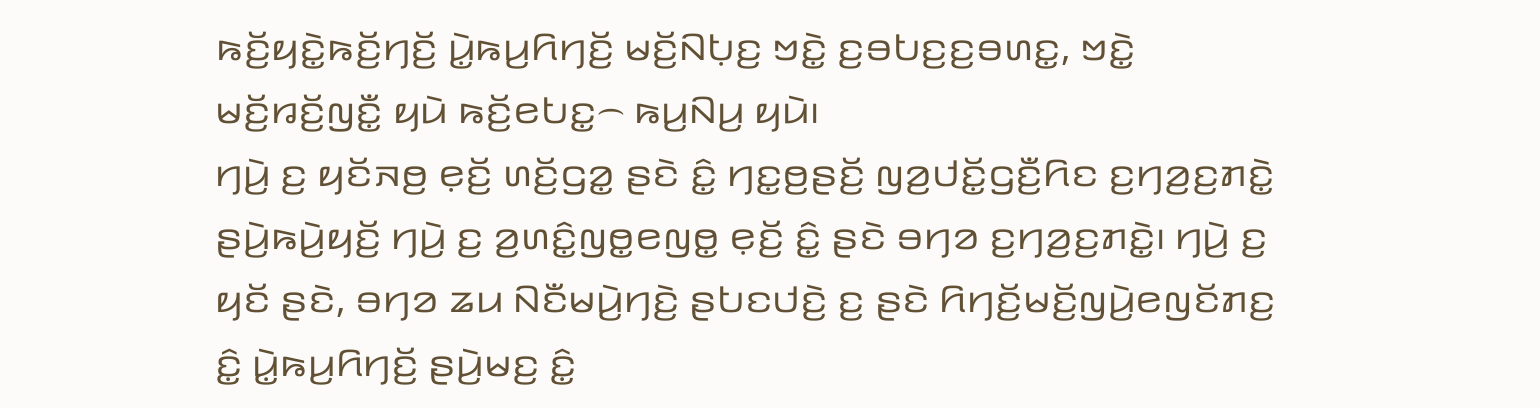ꤒꤢꤩ꤬ꤟꤢꤧ꤭ꤒꤢꤩ꤬ꤚꤢꤩ꤬ ꤣꤧ꤭ꤒꤣ꤬ꤖꤚꤢꤩ꤬ ꤗꤢꤩ꤬ꤡꤝ꤫ꤢ꤬ ꤠꤢꤧ꤭ ꤢ꤬ꤋꤝꤢ꤬ꤢ꤬ꤋꤛꤢ꤭, ꤠꤢꤧ꤭ ꤗꤢꤩ꤬ꤙꤢꤩ꤬ꤜꤢꤪ꤭ ꤟꤣꤧ ꤒꤢꤩ꤬ꤕꤝꤢ꤭꤮ ꤒꤣ꤬ꤡꤣ꤬ ꤟꤣꤧ꤯
ꤚꤣꤧ꤬ ꤢ꤬ ꤟꤢꤩꤏꤥ꤬ ꤕ꤫ꤢꤩ꤬ ꤛꤢꤩ꤬ꤞꤤ꤭ ꤔꤢꤧ ꤢꤨ꤭ ꤚꤢ꤭ꤥ꤬ꤔꤢꤩ꤬ ꤜꤤ꤬ꤓꤢꤩ꤭ꤞꤢꤪ꤬ꤖꤢ ꤢ꤬ꤚꤤ꤬ꤢ꤬ꤊꤢꤧ꤭ ꤔꤣꤧ꤬ꤒꤣꤧ꤬ꤟꤢꤩ꤬ ꤚꤣꤧ꤬ ꤢ꤬ ꤤ꤬ꤛꤢꤨ꤭ꤜꤥ꤭ꤕꤜꤥ꤭ ꤕ꤫ꤢꤩ꤬ ꤢꤨ꤭ ꤔꤢꤧ ꤋꤚꤤ ꤢ꤬ꤚꤤ꤬ꤢ꤬ꤊꤢꤧ꤭꤯ ꤚꤣꤧ꤬ ꤢ꤬ ꤟꤢꤩ ꤔꤢꤧ, ꤋꤚꤤ ꤘꤣ ꤡꤢꤪꤗꤣꤧ꤬ꤚꤢꤧ꤬ ꤔꤝꤢꤓꤢꤧ꤬ ꤢ꤬ ꤔꤢꤧ ꤖꤚꤢꤩ꤬ꤗꤢꤩ꤬ꤜꤣꤧ꤬ꤕꤜꤢꤩꤊꤢ꤬ ꤢꤨ꤭ ꤣꤧ꤭ꤒꤣ꤬ꤖꤚꤢꤩ꤬ ꤔꤣꤧ꤬ꤗꤢ꤬ ꤢꤨ꤭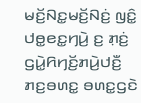ꤗꤢꤩ꤬ꤡꤢ꤭ꤗꤢꤩ꤬ꤡꤢꤦ꤬ ꤜꤢꤨ꤭ ꤓꤥ꤭ꤕꤢ꤭ꤚꤣꤧ꤬ ꤢ꤬ ꤊ꤫ꤢꤦ꤬ ꤞꤣꤧ꤭ꤖꤚꤢꤩ꤬ꤊꤣꤧ꤬ꤓꤢꤪ꤬ ꤊꤢ꤬ꤋꤛꤢ꤭ ꤋꤛꤢ꤭ꤞꤢꤧ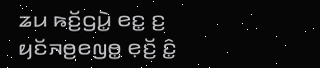ꤘꤣ ꤒꤢꤩ꤬ꤞꤣꤧ꤭ ꤕꤢ꤭ ꤢ꤬ ꤟꤢꤩꤏꤥ꤬ꤕꤜꤥ꤭ ꤕ꤫ꤢꤩ꤬ ꤢꤨ꤭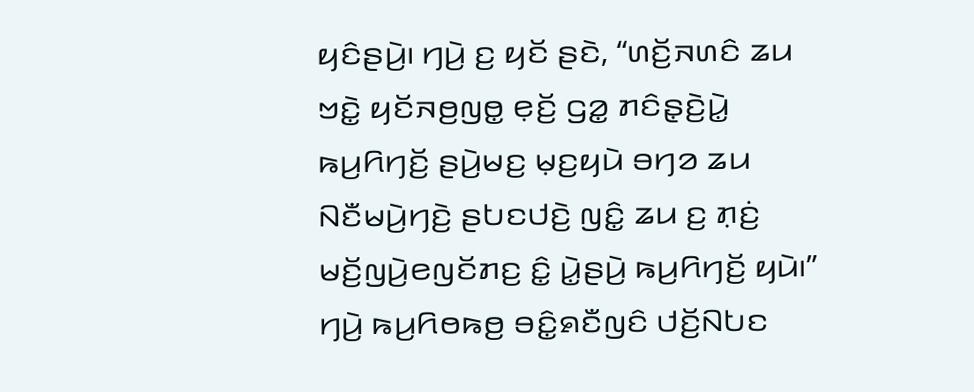ꤟꤢꤨꤔꤣꤧ꤬꤯ ꤚꤣꤧ꤬ ꤢ꤬ ꤟꤢꤩ ꤔꤢꤧ, “ꤛꤢꤩ꤬ꤏꤛꤢꤨ ꤘꤣ ꤠꤢꤧ꤭ ꤟꤢꤩꤏꤥ꤬ꤜꤥ꤭ ꤕ꤫ꤢꤩ꤬ ꤞꤤ꤭ ꤊꤢꤨꤔ꤫ꤢꤧ꤬ꤣꤧ꤭ ꤒꤣ꤬ꤖꤚꤢꤩ꤬ ꤔꤣꤧ꤬ꤗꤢ꤬ ꤗ꤫ꤢ꤬ꤟꤣꤧ ꤋꤚꤤ ꤘꤣ ꤡꤢꤪꤗꤣꤧ꤬ꤚꤢꤧ꤬ ꤔꤝꤢꤓꤢꤧ꤬ ꤜꤢꤨ꤭ ꤘꤣ ꤢ꤬ ꤊ꤫ꤢꤦ꤬ ꤗꤢꤩ꤬ꤜꤣꤧ꤬ꤕꤜꤢꤩꤊꤢ꤬ ꤢꤨ꤭ ꤣꤧ꤭ꤔꤣꤧ꤬ ꤒꤣ꤬ꤖꤚꤢꤩ꤬ ꤟꤣꤧ꤯”
ꤚꤣꤧ꤬ ꤒꤣ꤬ꤖꤥꤒꤥ꤬ ꤋꤢꤨ꤭ꤎꤢꤪꤜꤢꤨ ꤓꤢꤩ꤬ꤡꤝꤢ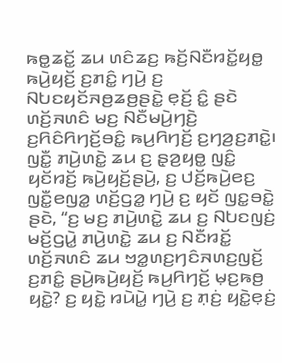ꤒꤥ꤭ꤘꤢꤩ꤭ ꤘꤣ ꤛꤢꤨꤘꤢ꤬ ꤒꤢꤩ꤬ꤡꤢꤪꤙꤢꤩ꤭ꤟꤥ꤭ ꤒꤣꤧ꤬ꤟꤢꤩ꤬ ꤢ꤬ꤊꤢꤨ꤭ ꤚꤣꤧ꤬ ꤢ꤬ ꤡꤝꤢꤟꤢꤩꤏꤥ꤬ꤘꤥ꤬ꤔꤢꤧ꤭ ꤕ꤫ꤢꤩ꤬ ꤢꤨ꤭ ꤔꤢꤧ ꤛꤢꤩ꤬ꤏꤛꤢꤨ ꤗꤢ꤬ ꤡꤢꤪꤗꤣꤧ꤬ꤚꤢꤧ꤬ ꤢ꤬ꤖꤢꤨꤖꤚꤢꤩ꤬ꤋꤢꤨ꤭ ꤒꤣ꤬ꤖꤚꤢꤩ꤬ ꤢ꤬ꤚꤤ꤬ꤢ꤬ꤊꤢꤧ꤭꤯
ꤜꤢꤪ꤭ ꤊꤣꤧ꤬ꤛꤢꤧ꤭ ꤘꤣ ꤢ꤬ ꤔ꤫ꤤ꤬ꤟꤥ꤭ ꤜꤢꤨ꤭ ꤟꤢꤩꤙꤢꤩ꤬ ꤒꤣꤧ꤬ꤟꤢꤩ꤬ꤔꤣꤧ꤬, ꤢ꤬ ꤓꤢꤩ꤬ꤒꤣꤧ꤬ꤕꤢ꤬ ꤜꤢꤪ꤭ꤕꤜꤤ꤭ ꤛꤢꤩ꤬ꤞꤤ꤭ ꤚꤣꤧ꤬ ꤢ꤬ ꤟꤢꤩ ꤜꤢ꤭ꤋꤢꤧ꤭ ꤔꤢꤧ, “ꤢ꤬ ꤗꤢ꤬ ꤊꤣꤧ꤬ꤛꤢꤧ꤭ ꤘꤣ ꤢ꤬ ꤡꤝꤢꤜꤢꤦ꤬ ꤗꤢꤩ꤬ꤞꤣꤧ꤭ ꤊꤣꤧ꤬ꤛꤢꤧ꤭ ꤘꤣ ꤢ꤬ ꤡꤢꤪꤙꤢꤩ꤭ ꤛꤢꤩ꤬ꤏꤛꤢꤨ ꤘꤣ ꤠꤤ꤭ꤛꤢ꤬ꤚꤢꤨꤏꤛꤢ꤬ꤜꤢꤩ꤬ ꤢ꤬ꤊꤢꤨ꤭ ꤔꤣꤧ꤬ꤒꤣꤧ꤬ꤟꤢꤩ꤬ ꤒꤣ꤬ꤖꤚꤢꤩ꤬ ꤗ꤫ꤢ꤬ꤒꤥ꤬ ꤟꤢꤧ꤭? ꤢ꤬ ꤟꤢꤧ꤭ ꤙꤣꤧꤣꤧ꤭ ꤚꤣꤧ꤬ ꤢ꤬ ꤊ꤫ꤢꤦ꤬ ꤟꤢꤧ꤭ꤕ꤫ꤢꤦ꤬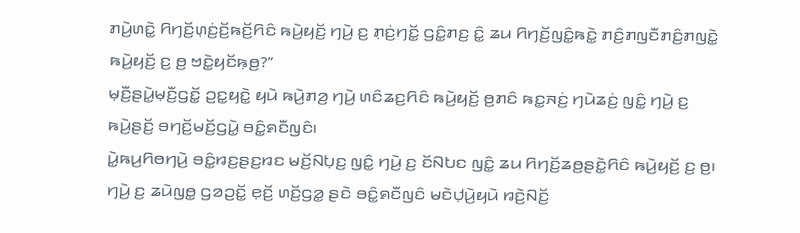ꤊꤣꤧ꤬ꤛꤢꤧ꤭ ꤖꤚꤢꤩ꤬ꤛ꤫ꤢꤦ꤬ꤢꤩ꤬ꤒꤢꤩ꤬ꤖꤢꤨ ꤒꤣꤧ꤬ꤟꤢꤩ꤬ ꤚꤣꤧ꤬ ꤢ꤬ ꤊ꤫ꤢꤦ꤬ꤚꤢꤩ꤭ ꤞꤢꤨ꤭ꤊꤢ꤬ ꤢꤨ꤭ ꤘꤣ ꤖꤚꤢꤩ꤬ꤜꤢꤨ꤭ꤒꤢꤧ꤭ ꤊꤢꤨ꤬ꤊꤜꤢꤪꤊꤢꤨ꤬ꤊꤜꤢꤧ꤭ ꤒꤣꤧ꤬ꤟꤢꤩ꤬ ꤢ꤬ ꤥ꤬ ꤠꤢꤧ꤭ꤟꤢꤩꤒ꤫ꤥ꤬?”
ꤗ꤫ꤢꤪ꤬ꤔꤣꤧ꤭ꤗ꤫ꤢꤪ꤬ꤞꤢꤩ꤭ ꤑꤢ꤭ꤟꤢꤧ꤭ ꤟꤣꤧ ꤒꤣꤧ꤬ꤊꤤ꤬ ꤚꤣꤧ꤬ ꤛꤢꤨꤘꤢ꤬ꤖꤢꤨ ꤒꤣꤧ꤬ꤟꤢꤩ꤬ ꤥ꤬ꤊꤢꤨ ꤒꤢ꤭ꤏꤢꤦ꤬ ꤚꤣꤧꤘꤢꤦ꤬ ꤜꤢꤨ꤭ ꤚꤣꤧ꤬ ꤢ꤬ ꤒꤣꤧ꤬ꤔꤢꤩ꤬ ꤋꤚꤢꤩ꤬ꤗꤢꤩ꤬ꤞꤣꤧ꤭ ꤋꤢꤨ꤭ꤎꤢꤪꤜꤢꤨ꤯
ꤣꤧ꤭ꤒꤣ꤬ꤖꤥꤚꤣꤧ꤬ ꤋꤢꤨ꤭ꤙꤢ꤬ꤔꤢ꤬ꤙꤢ ꤗꤢꤩ꤬ꤡꤝ꤫ꤢ꤬ ꤜꤢꤨ꤭ ꤚꤣꤧ꤬ ꤢ꤬ ꤢꤩꤡꤝꤢ ꤜꤢꤨ꤭ ꤘꤣ ꤖꤚꤢꤩ꤬ꤘꤥ꤬ꤔꤢꤧ꤭ꤖꤢꤨ ꤒꤣꤧ꤬ꤟꤢꤩ꤬ ꤢ꤬ ꤥ꤬꤯ ꤚꤣꤧ꤬ ꤢ꤬ ꤘꤣꤧꤜꤥ꤭ ꤞꤤꤑꤢꤩ꤭ ꤕ꤫ꤢꤩ꤬ ꤛꤢꤩ꤬ꤞꤤ꤭ ꤔꤢꤧ ꤋꤢꤨ꤭ꤎꤢꤪꤜꤢꤨ ꤗꤢꤧꤓ꤫ꤣꤧ꤬ꤟꤣꤧ ꤙꤢꤧ꤬ꤡꤢꤩ꤬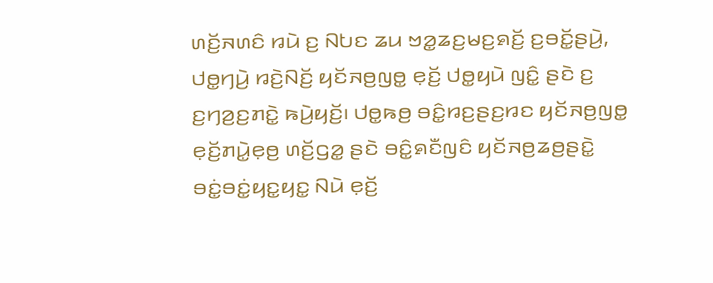ꤛꤢꤩ꤬ꤏꤛꤢꤨ ꤙꤣꤧ ꤢ꤬ ꤡꤝꤢ ꤘꤣ ꤠꤤ꤭ꤘꤢ꤬ꤗꤢ꤬ꤎꤢꤩ꤬ ꤢ꤬ꤋꤢꤩ꤭ꤔꤣꤧ꤬, ꤓꤥ꤭ꤚꤣꤧ꤬ ꤙꤢꤧ꤬ꤡꤢꤩ꤬ ꤟꤢꤩꤏꤥ꤬ꤜꤥ꤭ ꤕ꤫ꤢꤩ꤬ ꤓꤥ꤭ꤟꤣꤧ ꤜꤢꤨ꤭ ꤔꤢꤧ ꤢ꤬ ꤢ꤬ꤚꤤ꤬ꤢ꤬ꤊꤢꤧ꤭ ꤒꤣꤧ꤬ꤟꤢꤩ꤬꤯ ꤓꤥ꤭ꤒꤥ꤬ ꤋꤢꤨ꤭ꤙꤢ꤬ꤔꤢ꤬ꤙꤢ ꤟꤢꤩꤏꤥ꤬ꤜꤥ꤭ ꤕ꤫ꤢꤩ꤬ꤊꤣꤧ꤭ꤕ꤫ꤥ꤬ ꤛꤢꤩ꤬ꤞꤤ꤭ ꤔꤢꤧ ꤋꤢꤨ꤭ꤎꤢꤪꤜꤢꤨ ꤟꤢꤩꤏꤥ꤬ꤘꤥ꤬ꤔꤢꤧ꤭ ꤋꤢꤦ꤭ꤋꤢꤦ꤭ꤟꤢ꤭ꤟꤢ꤭ ꤡꤣꤧ ꤕ꤫ꤢꤩ꤬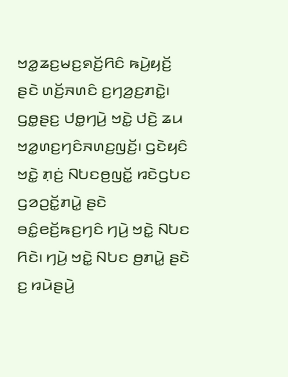ꤠꤤ꤭ꤘꤢ꤬ꤗꤢ꤬ꤎꤢꤩ꤬ꤖꤢꤨ ꤒꤣꤧ꤬ꤟꤢꤩ꤬ ꤔꤢꤧ ꤛꤢꤩ꤬ꤏꤛꤢꤨ ꤢ꤬ꤚꤤ꤬ꤢ꤬ꤊꤢꤧ꤭꤯
ꤞꤥ꤭ꤔꤢ꤬ ꤓꤥ꤭ꤚꤣꤧ꤬ ꤠꤢꤧ꤭ ꤓꤢꤧ꤬ ꤘꤣ ꤠꤤ꤭ꤛꤢ꤬ꤚꤢꤨꤏꤛꤢ꤬ꤜꤢꤩ꤬꤯ ꤞꤢꤧꤟꤢꤨ ꤠꤢꤧ꤭ ꤊ꤫ꤢꤦ꤬ ꤡꤝꤢꤥ꤬ꤜꤢꤩ꤭ ꤙꤢꤧꤞꤝꤢ ꤞꤤꤑꤢꤩ꤭ꤊꤣꤧ꤭ ꤔꤢꤧ ꤋꤢꤨ꤭ꤕꤢꤩ꤬ꤒꤢ꤬ꤚꤢꤨ ꤚꤣꤧ꤬ ꤠꤢꤧ꤭ ꤡꤝꤢ ꤖꤢꤧ꤯ ꤚꤣꤧ꤬ ꤠꤢꤧ꤭ ꤡꤝꤢ ꤥ꤬ꤊꤣꤧ꤭ ꤔꤢꤧ ꤢ꤬ ꤙꤣꤧꤔꤣꤧ꤬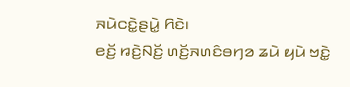ꤏꤣꤧꤍꤢꤧ꤭ꤔꤣꤧ꤭ ꤖꤢꤧ꤯
ꤕꤢꤩ꤬ ꤙꤢꤧ꤬ꤡꤢꤩ꤬ ꤛꤢꤩ꤬ꤏꤛꤢꤨꤋꤚꤤ ꤘꤣꤧ ꤟꤣꤧ ꤠꤢꤧ꤭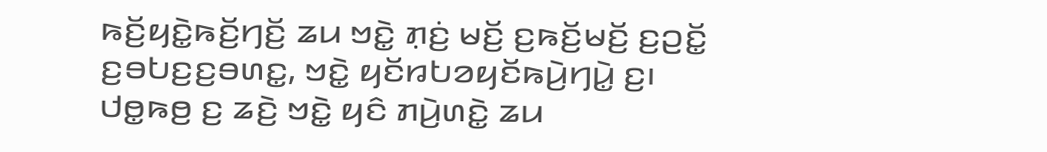ꤒꤢꤩ꤬ꤟꤢꤧ꤭ꤒꤢꤩ꤬ꤚꤢꤩ꤬ ꤘꤣ ꤠꤢꤧ꤭ ꤊ꤫ꤢꤦ꤬ ꤗꤢꤩ꤬ ꤢ꤬ꤒꤢꤩ꤬ꤗꤢꤩ꤬ ꤢ꤬ꤑꤢꤩ꤭ ꤢ꤬ꤋꤝꤢ꤬ꤢ꤬ꤋꤛꤢ꤭, ꤠꤢꤧ꤭ ꤟꤢꤩꤙꤝꤤꤟꤢꤩꤒꤣꤧ꤬ꤚꤣꤧ꤭ ꤢ꤬꤯ ꤓꤥ꤭ꤒꤥ꤬ ꤢ꤬ ꤘꤢꤧ꤬ ꤠꤢꤧ꤭ ꤟꤢꤨ ꤊꤣꤧ꤬ꤛꤢꤧ꤭ ꤘꤣ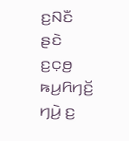ꤢ꤬ꤡꤢꤪ ꤔꤢꤧ ꤢ꤬ꤍ꤫ꤥ꤬ ꤒꤣ꤬ꤖꤚꤢꤩ꤬ ꤚꤣꤧ꤬ ꤢ꤬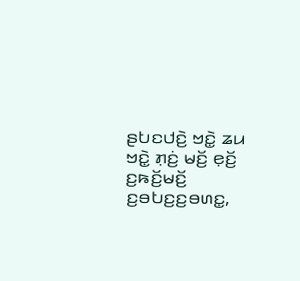ꤔꤝꤢꤓꤢꤧ꤬ ꤠꤢꤧ꤭ ꤘꤣ ꤠꤢꤧ꤭ ꤊ꤫ꤢꤦ꤬ ꤗꤢꤩ꤬ ꤕ꤫ꤢꤩ꤬ ꤢ꤬ꤒꤢꤩ꤬ꤗꤢꤩ꤬ ꤢ꤬ꤋꤝꤢ꤬ꤢ꤬ꤋꤛꤢ꤭,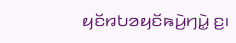ꤟꤢꤩꤙꤝꤤꤟꤢꤩꤒꤣꤧ꤬ꤚꤣꤧ꤭ ꤢ꤬꤯